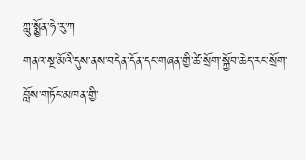ཀླུ་སྨྱོན་ཧེ་རུ་ཀ
གནའ་སྔ་མོའི་དུས་ནས་བདེན་དོན་དང་གཞན་གྱི་ཚེ་སྲོག་སྐྱོབ་ཆེད་རང་སྲོག་བློས་གཏོང་མཁན་གྱི་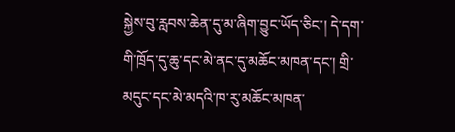སྐྱེས་བུ་རླབས་ཆེན་དུ་མ་ཞིག་བྱུང་ཡོད་ཅིང་། དེ་དག་གི་ཁྲོད་དུ་ཆུ་དང་མེ་ནང་དུ་མཆོང་མཁན་དང་། གྲི་མདུང་དང་མེ་མདའི་ཁ་རུ་མཆོང་མཁན་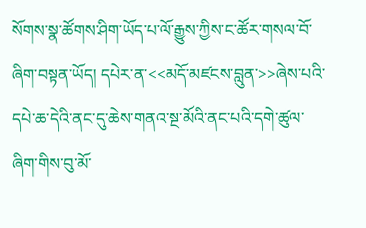སོགས་སྣ་ཚོགས་ཤིག་ཡོད་པ་ལོ་རྒྱུས་ཀྱིས་ང་ཚོར་གསལ་བོ་ཞིག་བསྟན་ཡོད། དཔེར་ན་<<མདོ་མཛངས་བླུན་>>ཞེས་པའི་དཔེ་ཆ་དེའི་ནང་དུ་ཆེས་གནའ་སྔ་མོའི་ནང་པའི་དགེ་ཚུལ་ཞིག་གིས་བུ་མོ་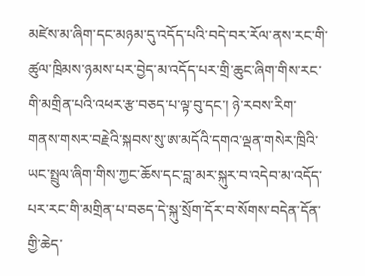མཛེས་མ་ཞིག་དང་མཉམ་དུ་འདོད་པའི་བདེ་བར་རོལ་ནས་རང་གི་ཚུལ་ཁྲིམས་ཉམས་པར་བྱེད་མ་འདོད་པར་གྲི་ཆུང་ཞིག་གིས་རང་གི་མགྲིན་པའི་འཕར་རྩ་བཅད་པ་ལྟ་བུ་དང་། ཉེ་རབས་རིག་གནས་གསར་བརྗེའི་སྐབས་སུ་ཨ་མདོའི་དགའ་ལྡན་གསེར་ཁྲིའི་ཡང་སྤྲུལ་ཞིག་གིས་ཀྱང་ཆོས་དང་བླ་མར་སྐུར་བ་འདེབ་མ་འདོད་པར་རང་གི་མགྲིན་པ་བཅད་དེ་སྐུ་སྲོག་དོར་བ་སོགས་བདེན་དོན་གྱི་ཆེད་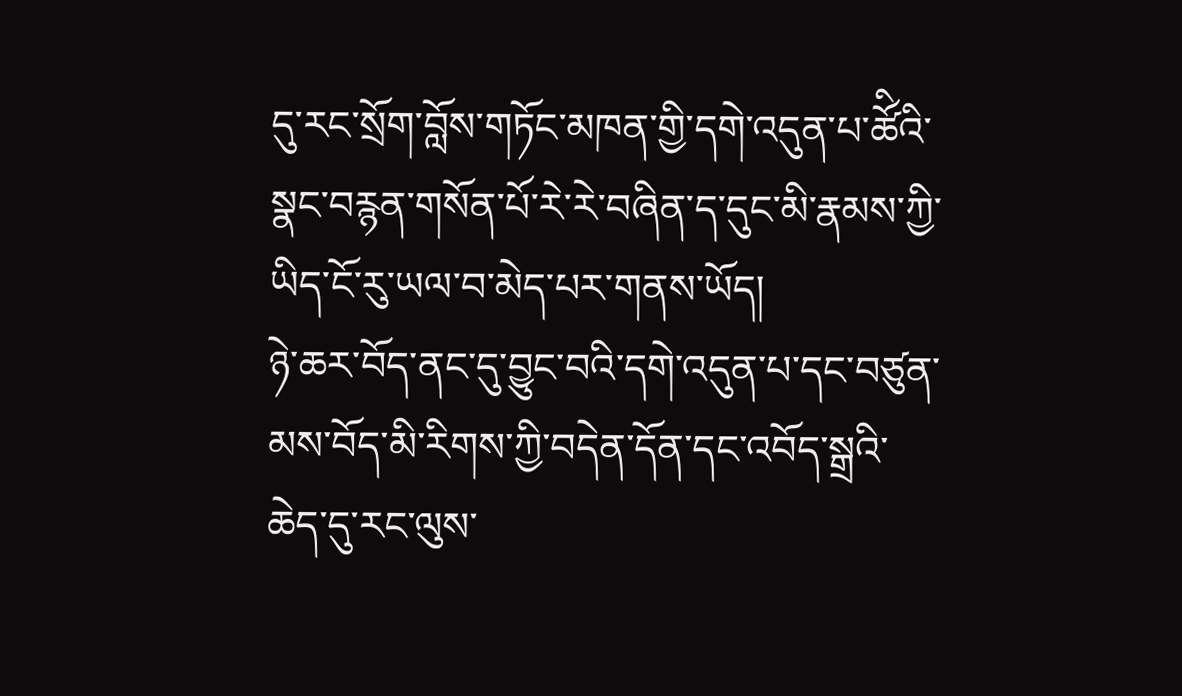དུ་རང་སྲོག་བློས་གཏོང་མཁན་གྱི་དགེ་འདུན་པ་ཚོིའི་སྣང་བརྙན་གསོན་པོ་རེ་རེ་བཞིན་ད་དུང་མི་རྣམས་ཀྱི་ཡིད་ངོ་རུ་ཡལ་བ་མེད་པར་གནས་ཡོད།
ཉེ་ཆར་བོད་ནང་དུ་བྱུང་བའི་དགེ་འདུན་པ་དང་བཙུན་མས་བོད་མི་རིགས་ཀྱི་བདེན་དོན་དང་འབོད་སྒྲའི་ཆེད་དུ་རང་ལུས་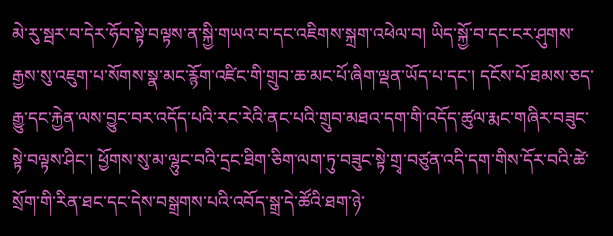མེ་རུ་སྦར་བ་དེར་ཧོབ་སྟེ་བལྟས་ན་སྐྱི་གཡའ་བ་དང་འཇིགས་སྐྲག་འཕེལ་བ། ཡིད་སྐྱོ་བ་དང་ངར་ཤུགས་རྒྱས་སུ་འཇུག་པ་སོགས་སྣ་མང་རྙོག་འཛིང་གི་གྲུབ་ཆ་མང་པོ་ཞིག་ལྡན་ཡོད་པ་དང་། དངོས་པོ་ཐམས་ཅད་རྒྱུ་དང་རྐྱེན་ལས་བྱུང་བར་འདོད་པའི་རང་རེའི་ནང་པའི་གྲུབ་མཐའ་དག་གི་འདོད་ཚུལ་རྨང་གཞིར་བཟུང་སྟེ་བལྟས་ཤིང་། ཕྱོགས་སུ་མ་ལྷུང་བའི་དྲང་ཐིག་ཅིག་ལག་ཏུ་བཟུང་སྟེ་གྲྭ་བཙུན་འདི་དག་གིས་དོར་བའི་ཚེ་སྲོག་གི་རིན་ཐང་དང་དེས་བསྒྲགས་པའི་འབོད་སྒྲ་དེ་ཚོའི་ཐག་ཉེ་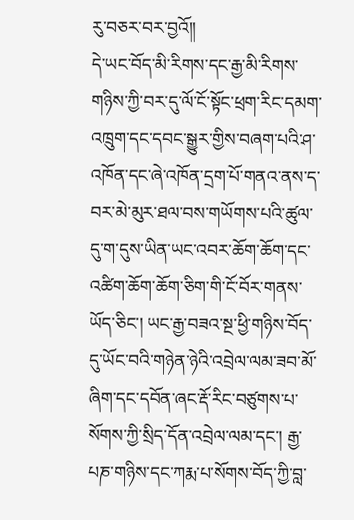རུ་བཅར་བར་བྱའོ།།
དེ་ཡང་བོད་མི་རིགས་དང་རྒྱ་མི་རིགས་གཉིས་ཀྱི་བར་དུ་ལོ་ངོ་སྟོང་ཕྲག་རིང་དམག་འཁྲུག་དང་དབང་སྒྱུར་གྱིས་བཞག་པའི་ཤ་འཁོན་དང་ཞེ་འཁོན་དྲག་པོ་གནའ་ནས་ད་བར་མེ་མུར་ཐལ་བས་གཡོགས་པའི་ཚུལ་དུ་ག་དུས་ཡིན་ཡང་འབར་ཆོག་ཆོག་དང་འཚིག་ཆོག་ཆོག་ཅིག་གི་ངོ་བོར་གནས་ཡོད་ཅིང་། ཡང་རྒྱ་བཟའ་སྔ་ཕྱི་གཉིས་བོད་དུ་ཡོང་བའི་གཉེན་ཉེའི་འབྲེལ་ལམ་ཟབ་མོ་ཞིག་དང་དབོན་ཞང་རྡོ་རིང་བཙུགས་པ་སོགས་ཀྱི་སྲིད་དོན་འབྲེལ་ལམ་དང་། རྒྱ་པཎ་གཉིས་དང་ཀརྨ་པ་སོགས་བོད་ཀྱི་བླ་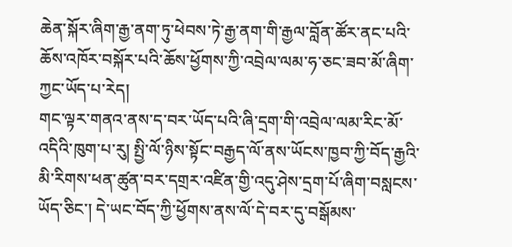ཆེན་སྐོར་ཞིག་རྒྱ་ནག་ཏུ་ཕེབས་ཏེ་རྒྱ་ནག་གི་རྒྱལ་བློན་ཚོར་ནང་པའི་ཆོས་འཁོར་བསྐོར་པའི་ཆོས་ཕྱོགས་ཀྱི་འབྲེལ་ལམ་ཧ་ཅང་ཟབ་མོ་ཞིག་ཀྱང་ཡོད་པ་རེད།
གང་ལྟར་གནའ་ནས་ད་བར་ཡོད་པའི་ཞི་དྲག་གི་འབྲེལ་ལམ་རིང་མོ་འདིའི་ཁུག་པ་རུ། སྤྱི་ལོ་ཉིས་སྟོང་བརྒྱད་ལོ་ནས་ཡོངས་ཁྱབ་ཀྱི་བོད་རྒྱའི་མི་རིགས་ཕན་ཚུན་བར་དགྲར་འཛིན་གྱི་འདུ་ཤེས་དྲག་པོ་ཞིག་བསླངས་ཡོད་ཅིང་། དེ་ཡང་བོད་ཀྱི་ཕྱོགས་ནས་ལོ་དེ་བར་དུ་བསྒོམས་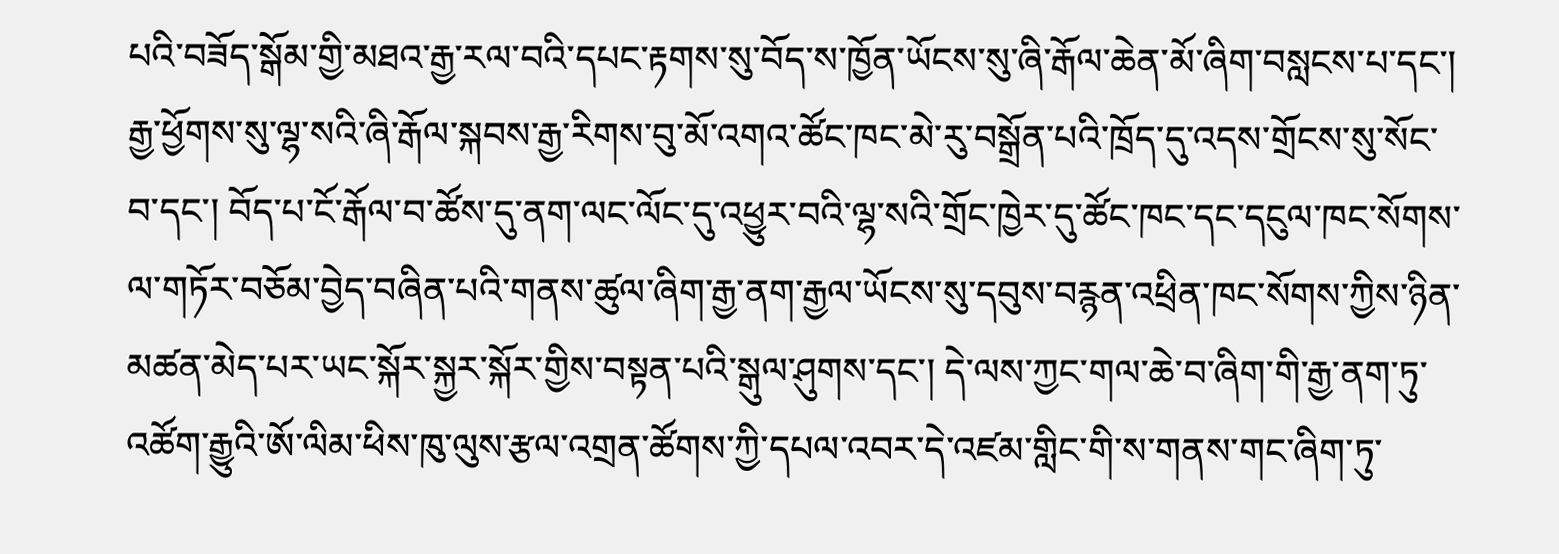པའི་བཟོད་སྒོམ་གྱི་མཐའ་རྒྱ་རལ་བའི་དཔང་རྟགས་སུ་བོད་ས་ཁྱོན་ཡོངས་སུ་ཞི་རྒོལ་ཆེན་མོ་ཞིག་བསླངས་པ་དང་། རྒྱ་ཕྱོགས་སུ་ལྷ་སའི་ཞི་རྒོལ་སྐབས་རྒྱ་རིགས་བུ་མོ་འགའ་ཚོང་ཁང་མེ་རུ་བསྒྲོན་པའི་ཁྲོད་དུ་འདས་གྲོངས་སུ་སོང་བ་དང་། བོད་པ་ངོ་རྒོལ་བ་ཚོས་དུ་ནག་ལང་ལོང་དུ་འཕྱུར་བའི་ལྷ་སའི་གྲོང་ཁྱེར་དུ་ཚོང་ཁང་དང་དངུལ་ཁང་སོགས་ལ་གཏོར་བཅོམ་བྱེད་བཞིན་པའི་གནས་ཚུལ་ཞིག་རྒྱ་ནག་རྒྱལ་ཡོངས་སུ་དབུས་བརྙན་འཕྲིན་ཁང་སོགས་ཀྱིས་ཉིན་མཚན་མེད་པར་ཡང་སྐོར་སྐྱར་སྐོར་གྱིས་བསྟན་པའི་སྒུལ་ཤུགས་དང་། དེ་ལས་ཀྱང་གལ་ཆེ་བ་ཞིག་གི་རྒྱ་ནག་ཏུ་འཚོག་རྒྱུའི་ཨོ་ལིམ་ཕིས་ཁུ་ལུས་རྩལ་འགྲན་ཚོགས་ཀྱི་དཔལ་འབར་དེ་འཛམ་གླིང་གི་ས་གནས་གང་ཞིག་ཏུ་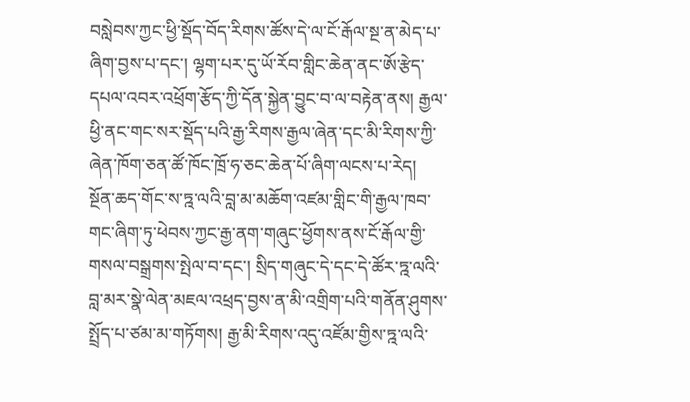བསླེབས་ཀྱང་ཕྱི་སྡོད་བོད་རིགས་ཚོས་དེ་ལ་ངོ་རྒོལ་སྔ་ན་མེད་པ་ཞིག་བྱས་པ་དང་། ལྷག་པར་དུ་ཡོ་རོབ་གླིང་ཆེན་ནང་ཨོ་རྩེད་དཔལ་འབར་འཕྲོག་རྩོད་ཀྱི་དོན་སྐྱེན་བྱུང་བ་ལ་བརྟེན་ནས། རྒྱལ་ཕྱི་ནང་གང་སར་སྡོད་པའི་རྒྱ་རིགས་རྒྱལ་ཞེན་དང་མི་རིགས་ཀྱི་ཞེན་ཁོག་ཅན་ཚོ་ཁོང་ཁྲོ་ཧ་ཅང་ཆེན་པོ་ཞིག་ལངས་པ་རེད།
སྔོན་ཆད་གོང་ས་ཏྰ་ལའི་བླ་མ་མཆོག་འཛམ་གླིང་གི་རྒྱལ་ཁབ་གང་ཞིག་ཏུ་ཕེབས་ཀྱང་རྒྱ་ནག་གཞུང་ཕྱོགས་ནས་ངོ་རྒོལ་གྱི་གསལ་བསྒྲགས་སྤེལ་བ་དང་། སྲིད་གཞུང་དེ་དང་དེ་ཚོར་ཏྰ་ལའི་བླ་མར་སྣེ་ལེན་མཇལ་འཕྲད་བྱས་ན་མི་འགྲིག་པའི་གནོན་ཤུགས་སྤྲོད་པ་ཙམ་མ་གཏོགས། རྒྱ་མི་རིགས་འདུ་འཛོམ་གྱིས་ཏྰ་ལའི་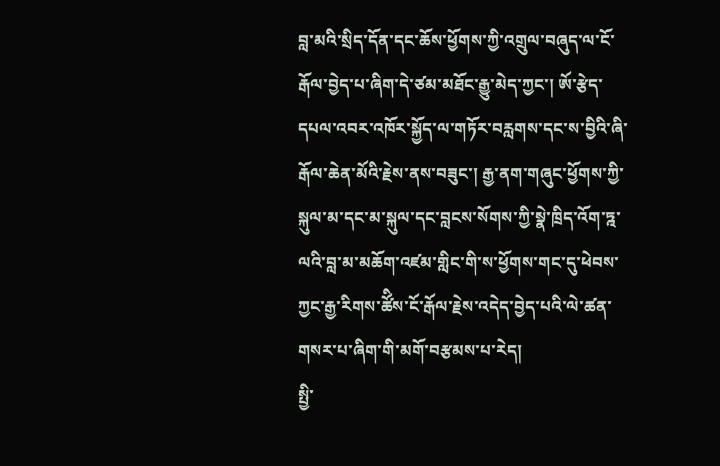བླ་མའི་སྲིད་དོན་དང་ཆོས་ཕྱོགས་ཀྱི་འགྲུལ་བཞུད་ལ་ངོ་རྒོལ་བྱེད་པ་ཞིག་དེ་ཙམ་མཐོང་རྒྱུ་མེད་ཀྱང་། ཨོ་རྩེད་དཔལ་འབར་འཁོར་སྐྱོད་ལ་གཏོར་བརླགས་དང་ས་བྱིའི་ཞི་རྒོལ་ཆེན་མོའི་རྗེས་ནས་བཟུང་། རྒྱ་ནག་གཞུང་ཕྱོགས་ཀྱི་སྐུལ་མ་དང་མ་སྐུལ་དང་བླངས་སོགས་ཀྱི་སྣེ་ཁྲིད་འོག་ཏྰ་ལའི་བླ་མ་མཆོག་འཛམ་གླིང་གི་ས་ཕྱོགས་གང་དུ་ཕེབས་ཀྱང་རྒྱ་རིགས་ཚོིས་ངོ་རྒོལ་རྗེས་འདེད་བྱེད་པའི་ལེ་ཚན་གསར་པ་ཞིག་གི་མགོ་བརྩམས་པ་རེད།
སྤྱི་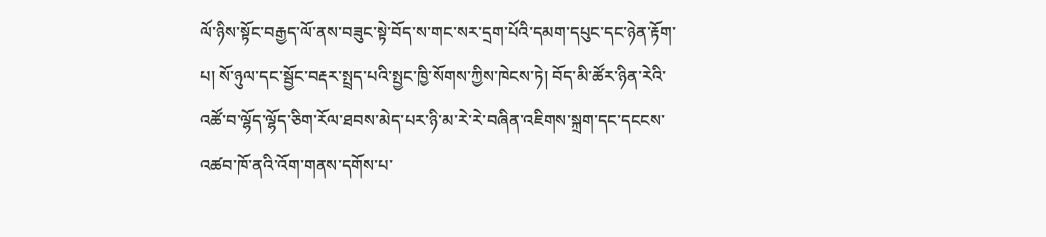ལོ་ཉིས་སྟོང་བརྒྱད་ལོ་ནས་བཟུང་སྟེ་བོད་ས་གང་སར་དྲག་པོའི་དམག་དཔུང་དང་ཉེན་རྟོག་པ། སོ་ཉུལ་དང་སྦྱོང་བརྡར་སྤྲད་པའི་སྤྱང་ཁྱི་སོགས་ཀྱིས་ཁེངས་ཏེ། བོད་མི་ཚོར་ཉིན་རེའི་འཚོ་བ་ལྷོད་ལྷོད་ཅིག་རོལ་ཐབས་མེད་པར་ཉི་མ་རེ་རེ་བཞིན་འཇིགས་སྐྲག་དང་དངངས་འཚབ་ཁོ་ནའི་འོག་གནས་དགོས་པ་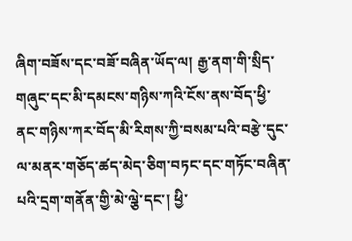ཞིག་བཟོས་དང་བཟོ་བཞིན་ཡོད་ལ། རྒྱ་ནག་གི་སྲིད་གཞུང་དང་མི་དམངས་གཉིས་ཀའི་ངོས་ནས་བོད་ཕྱི་ནང་གཉིས་ཀར་བོད་མི་རིགས་ཀྱི་བསམ་པའི་བརྩེ་དུང་ལ་མནར་གཅོད་ཚད་མེད་ཅིག་བཏང་དང་གཏོང་བཞིན་པའི་དྲག་གནོན་གྱི་མེ་ལྕེ་དང་། ཕྱི་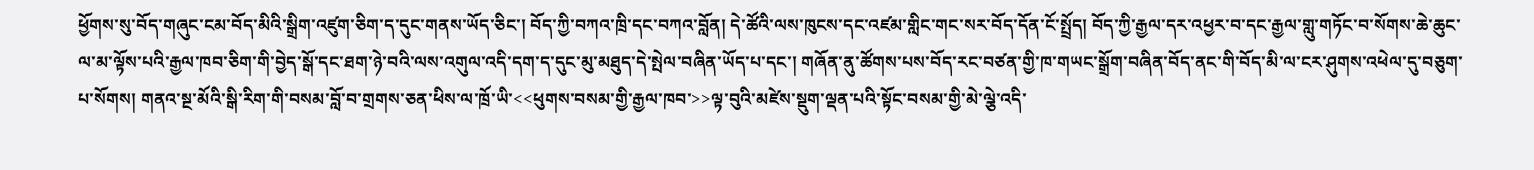ཕྱོགས་སུ་བོད་གཞུང་ངམ་བོད་མིའི་སྒྲིག་འཛུག་ཅིག་ད་དུང་གནས་ཡོད་ཅིང་། བོད་ཀྱི་བཀའ་ཁྲི་དང་བཀའ་བློན། དེ་ཚོའི་ལས་ཁུངས་དང་འཛམ་གླིང་གང་སར་བོད་དོན་ངོ་སྤྲོད། བོད་ཀྱི་རྒྱལ་དར་འཕྱར་བ་དང་རྒྱལ་གླུ་གཏོང་བ་སོགས་ཆེ་ཆུང་ལ་མ་ལྟོས་པའི་རྒྱལ་ཁབ་ཅིག་གི་བྱེད་སྒོ་དང་ཐག་ཉེ་བའི་ལས་འགུལ་འདི་དག་ད་དུང་མུ་མཐུད་དེ་སྤེལ་བཞིན་ཡོད་པ་དང་། གཞོན་ནུ་ཚོགས་པས་བོད་རང་བཙན་གྱི་ཁ་གཡང་སྒྲོག་བཞིན་བོད་ནང་གི་བོད་མི་ལ་ངར་ཤུགས་འཕེལ་དུ་བཅུག་པ་སོགས། གནའ་སྔ་མོའི་སྒི་རིག་གི་བསམ་བློ་བ་གྲགས་ཅན་ཕིས་ལ་ཁྲོ་ཡི་<<ཕུགས་བསམ་གྱི་རྒྱལ་ཁབ་>>ལྟ་བུའི་མཛེས་སྡུག་ལྡན་པའི་སྟོང་བསམ་གྱི་མེ་ལྕེ་འདི་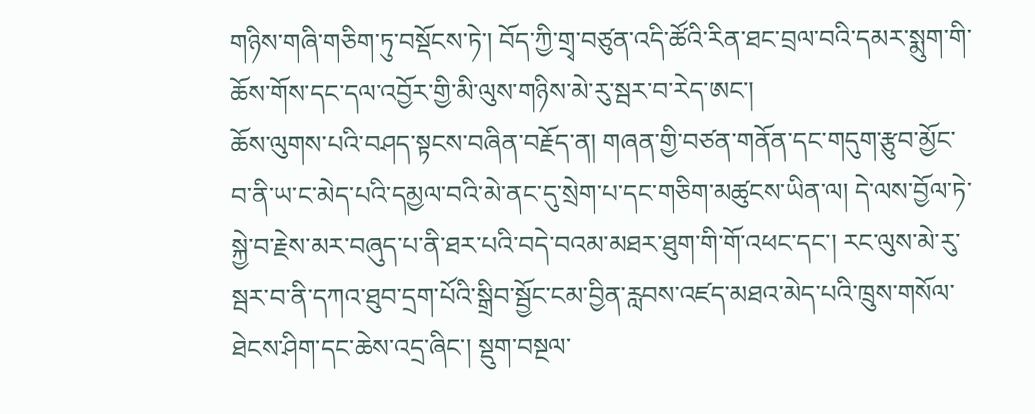གཉིས་གཞི་གཅིག་ཏུ་བསྡོངས་ཏེ་། བོད་ཀྱི་གྲྭ་བཙུན་འདི་ཚོའི་རིན་ཐང་བྲལ་བའི་དམར་སྨུག་གི་ཆོས་གོས་དང་དལ་འབྱོར་གྱི་མི་ལུས་གཉིས་མེ་རུ་སྦར་བ་རེད་ཨང་།
ཆོས་ལུགས་པའི་བཤད་སྟངས་བཞིན་བརྗོད་ན། གཞན་གྱི་བཙན་གནོན་དང་གདུག་རྩུབ་མྱོང་བ་ནི་ཡ་ང་མེད་པའི་དམྱལ་བའི་མེ་ནང་དུ་སྲེག་པ་དང་གཅིག་མཚུངས་ཡིན་ལ། དེ་ལས་བྱོལ་ཏེ་སྐྱེ་བ་རྗེས་མར་བཞུད་པ་ནི་ཐར་པའི་བདེ་བའམ་མཐར་ཐུག་གི་གོ་འཕང་དང་། རང་ལུས་མེ་རུ་སྦར་བ་ནི་དཀའ་ཐུབ་དྲག་པོའི་སྒྲིབ་སྦྱོང་ངམ་བྱིན་རླབས་འཛད་མཐའ་མེད་པའི་ཁྲུས་གསོལ་ཐེངས་ཤིག་དང་ཆེས་འདྲ་ཞིང་། སྡུག་བསྔལ་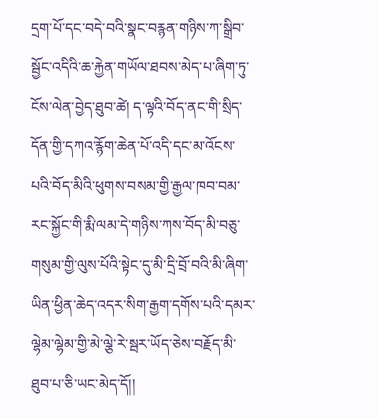དྲག་པོ་དང་བདེ་བའི་སྣང་བརྙན་གཉིས་ཀ་སྒྲིབ་སྦྱོང་འདིའི་ཆ་རྐྱེན་གཡོལ་ཐབས་མེད་པ་ཞིག་ཏུ་ངོས་ལེན་བྱེད་ཐུབ་ཚེ། ད་ལྟའི་བོད་ནང་གི་སྲིད་དོན་གྱི་དཀའ་རྙོག་ཆེན་པོ་འདི་དང་མ་འོངས་པའི་བོད་མིའི་ཕུགས་བསམ་གྱི་རྒྱལ་ཁབ་བམ་རང་སྐྱོང་གི་རྨི་ལམ་དེ་གཉིས་ཀས་བོད་མི་བཅུ་གསུམ་གྱི་ལུས་པོའི་སྟེང་དུ་མི་དྲི་བྲོ་བའི་མི་ཞིག་ཡིན་ཕྱིན་ཆེད་འདར་སིག་རྒྱག་དགོས་པའི་དམར་ལྷེམ་ལྷེམ་གྱི་མེ་ལྕེ་རེ་སྦར་ཡོད་ཅེས་བརྗོད་མི་ཐུབ་པ་ཅི་ཡང་མེད་དོ།།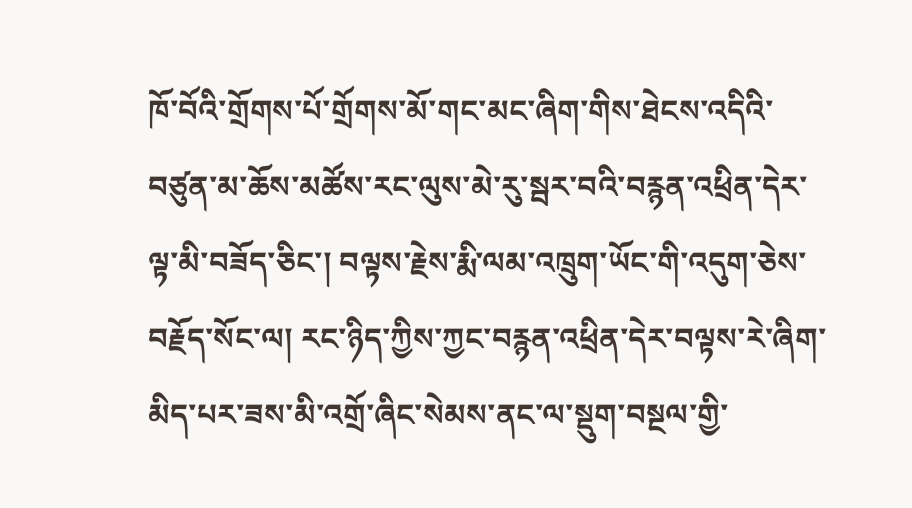ཁོ་བོའི་གྲོགས་པོ་གྲོགས་མོ་གང་མང་ཞིག་གིས་ཐེངས་འདིའི་བཙུན་མ་ཆོས་མཚོས་རང་ལུས་མེ་རུ་སྦར་བའི་བརྙན་འཕྲིན་དེར་ལྟ་མི་བཟོད་ཅིང་། བལྟས་རྗེས་རྨི་ལམ་འཁྲུག་ཡོང་གི་འདུག་ཅེས་བརྗོད་སོང་ལ། རང་ཉིད་ཀྱིས་ཀྱང་བརྙན་འཕྲིན་དེར་བལྟས་རེ་ཞིག་མིད་པར་ཟས་མི་འགྲོ་ཞིང་སེམས་ནང་ལ་སྡུག་བསྔལ་གྱི་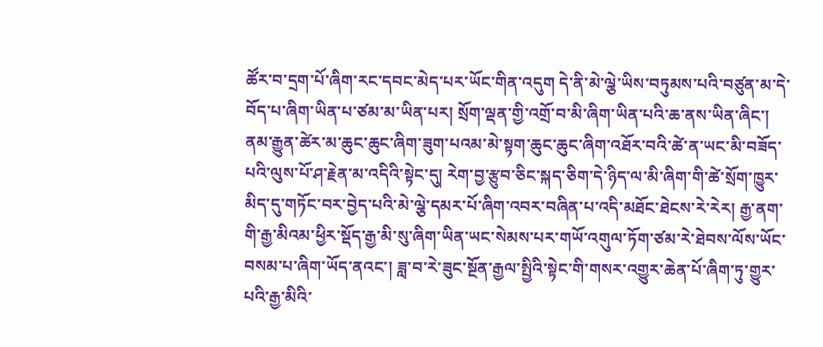ཚོར་བ་དྲག་པོ་ཞིག་རང་དབང་མེད་པར་ཡོང་གིན་འདུག དེ་ནི་མེ་ལྕེ་ཡིས་བཏུམས་པའི་བཙུན་མ་དེ་བོད་པ་ཞིག་ཡིན་པ་ཙམ་མ་ཡིན་པར། སྲོག་ལྡན་གྱི་འགྲོ་བ་མི་ཞིག་ཡིན་པའི་ཆ་ནས་ཡིན་ཞིང་། ནམ་རྒྱུན་ཚེར་མ་ཆུང་ཆུང་ཞིག་ཟུག་པའམ་མེ་སྟག་ཆུང་ཆུང་ཞིག་འཐོར་བའི་ཚེ་ན་ཡང་མི་བཟོད་པའི་ལུས་པོ་ཤ་རྗེན་མ་འདིའི་སྟེང་དུ། རེག་བྱ་རྩུབ་ཅིང་སྐད་ཅིག་དེ་ཉིད་ལ་མི་ཞིག་གི་ཚེ་སྲོག་ཁྱུར་མིད་དུ་གཏོང་བར་བྱེད་པའི་མེ་ལྕེ་དམར་པོ་ཞིག་འབར་བཞིན་པ་འདི་མཐོང་ཐེངས་རེ་རེར། རྒྱ་ནག་གི་རྒྱ་མིའམ་ཕྱིར་སྡོད་རྒྱ་མི་སུ་ཞིག་ཡིན་ཡང་སེམས་པར་གཡོ་འགུལ་ཏོག་ཙམ་རེ་ཐེབས་ལོས་ཡོང་བསམ་པ་ཞིག་ཡོད་ནའང་། ཟླ་བ་རེ་ཟུང་སྔོན་རྒྱལ་སྤྱིའི་སྟེང་གི་གསར་འགྱུར་ཆེན་པོ་ཞིག་ཏུ་གྱུར་པའི་རྒྱ་མིའི་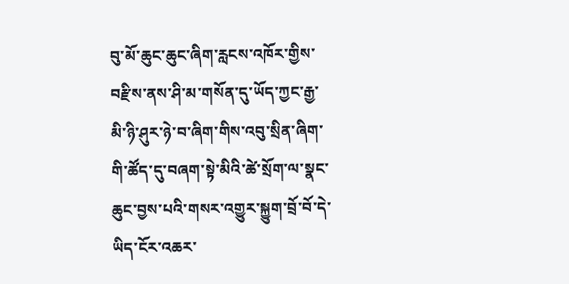བུ་མོ་ཆུང་ཆུང་ཞིག་རླངས་འཁོར་གྱིས་བརྫིས་ནས་ཤི་མ་གསོན་དུ་ཡོད་ཀྱང་རྒྱ་མི་ཉི་ཤུར་ཉེ་བ་ཞིག་གིས་འབུ་སྲིན་ཞིག་གི་ཚོད་དུ་བཞག་སྟེ་མིའི་ཚེ་སྲོག་ལ་སྣང་ཆུང་བྱས་པའི་གསར་འགྱུར་སྐྱུག་བྲོ་བོ་དེ་ཡིད་ངོར་འཆར་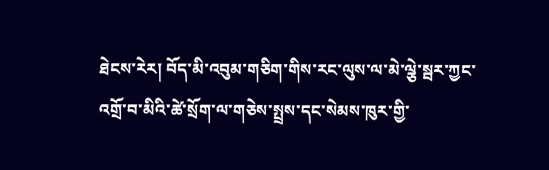ཐེངས་རེར། བོད་མི་འབུམ་གཅིག་གིས་རང་ལུས་ལ་མེ་ལྕེ་སྦར་ཀྱང་འགྲོ་བ་མིའི་ཚེ་སྲོག་ལ་གཅེས་སྤྲས་དང་སེམས་ཁུར་གྱི་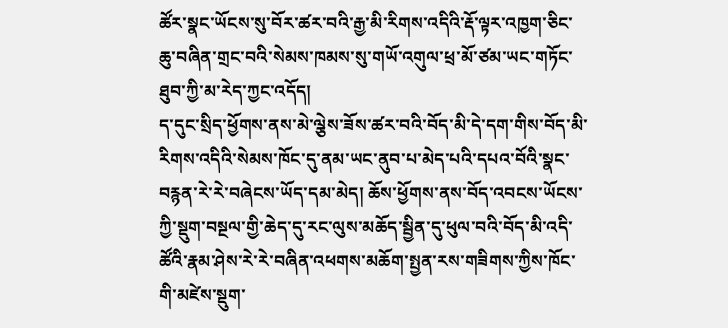ཚོར་སྣང་ཡོངས་སུ་བོར་ཚར་བའི་རྒྱ་མི་རིགས་འདིའི་རྡོ་ལྟར་འཁྱག་ཅིང་ཆུ་བཞིན་གྲང་བའི་སེམས་ཁམས་སུ་གཡོ་འགུལ་ཕྲ་མོ་ཙམ་ཡང་གཏོང་ཐུབ་ཀྱི་མ་རེད་ཀྱང་འདོད།
ད་དུང་སྲིད་ཕྱོགས་ནས་མེ་ལྕེས་ཟོས་ཚར་བའི་བོད་མི་དེ་དག་གིས་བོད་མི་རིགས་འདིའི་སེམས་ཁོང་དུ་ནམ་ཡང་ནུབ་པ་མེད་པའི་དཔའ་བོའི་སྣང་བརྙན་རེ་རེ་བཞེངས་ཡོད་དམ་མེད། ཆོས་ཕྱོགས་ནས་བོད་འབངས་ཡོངས་ཀྱི་སྡུག་བསྔལ་གྱི་ཆེད་དུ་རང་ལུས་མཆོད་སྦྱིན་དུ་ཕུལ་བའི་བོད་མི་འདི་ཚོའི་རྣམ་ཤེས་རེ་རེ་བཞིན་འཕགས་མཆོག་སྤྱན་རས་གཟིགས་ཀྱིས་ཁོང་གི་མཛེས་སྡུག་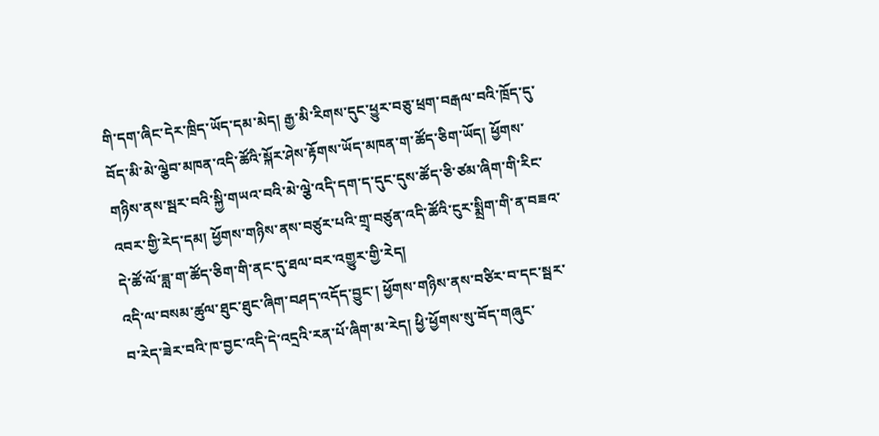གི་དག་ཞིང་དེར་ཁྲིད་ཡོད་དམ་མེད། རྒྱ་མི་རིགས་དུང་ཕྱུར་བཅུ་ཕྲག་བརྒལ་བའི་ཁྲོད་དུ་བོད་མི་མེ་ལྕེབ་མཁན་འདི་ཚོའི་སྐོར་ཤེས་རྟོགས་ཡོད་མཁན་ག་ཚོད་ཅིག་ཡོད། ཕྱོགས་གཉིས་ནས་སྦར་བའི་སྐྱི་གཡའ་བའི་མེ་ལྕེ་འདི་དག་ད་དུང་དུས་ཚོད་ཅི་ཙམ་ཞིག་གི་རིང་འབར་གྱི་རེད་དམ། ཕྱོགས་གཉིས་ནས་བཙུར་པའི་གྲྭ་བཙུན་འདི་ཚོའི་ངུར་སྨྲིག་གི་ན་བཟའ་དེ་ཚོ་ལོ་ཟླ་ག་ཚོད་ཅིག་གི་ནང་དུ་ཐལ་བར་འགྱུར་གྱི་རེད།
འདི་ལ་བསམ་ཚུལ་ཐུང་ཐུང་ཞིག་བཤད་འདོད་བྱུང་། ཕྱོགས་གཉིས་ནས་བཙིར་བ་དང་སྦར་བ་རེད་ཟེར་བའི་ཁ་བྱང་འདི་དེ་འདྲའི་རན་པོ་ཞིག་མ་རེད། ཕྱི་ཕྱོགས་སུ་བོད་གཞུང་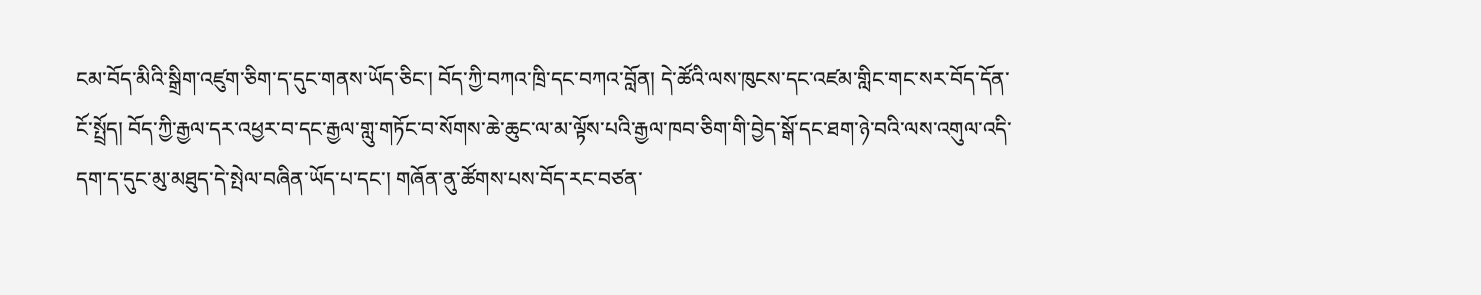ངམ་བོད་མིའི་སྒྲིག་འཛུག་ཅིག་ད་དུང་གནས་ཡོད་ཅིང་། བོད་ཀྱི་བཀའ་ཁྲི་དང་བཀའ་བློན། དེ་ཚོའི་ལས་ཁུངས་དང་འཛམ་གླིང་གང་སར་བོད་དོན་ངོ་སྤྲོད། བོད་ཀྱི་རྒྱལ་དར་འཕྱར་བ་དང་རྒྱལ་གླུ་གཏོང་བ་སོགས་ཆེ་ཆུང་ལ་མ་ལྟོས་པའི་རྒྱལ་ཁབ་ཅིག་གི་བྱེད་སྒོ་དང་ཐག་ཉེ་བའི་ལས་འགུལ་འདི་དག་ད་དུང་མུ་མཐུད་དེ་སྤེལ་བཞིན་ཡོད་པ་དང་། གཞོན་ནུ་ཚོགས་པས་བོད་རང་བཙན་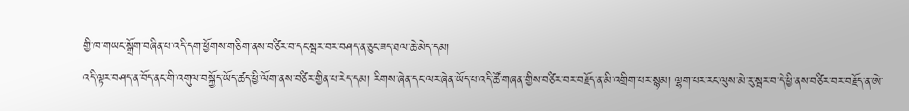གྱི་ཁ་གཡང་སྒྲོག་བཞིན་པ་འདི་དག་ཕྱོགས་གཅིག་ནས་བཙིར་བ་དང་སྦར་བར་བཤད་ན་ཅུང་ཟད་ཐལ་ཆེ་མེད་དམ།
འདི་ལྟར་བཤད་ན་བོད་ནང་གི་འགུལ་བསྐྱོད་ཡོད་ཚད་ཕྱི་ལོག་ནས་བཙིར་གྱིན་པ་རེད་དམ། རིགས་ཞེན་དང་ལར་ཞེན་ཡོད་པ་འདི་ཚོ་གཞན་གྱིས་བཙིར་བར་བརྗོད་ན་མི་འགྲིག་པར་སྙམ། ལྷག་པར་རང་ལུས་མེ་རུ་སྦར་བ་དེ་ཕྱི་ནས་བཙིར་བར་བརྗོད་ན་ཨེ་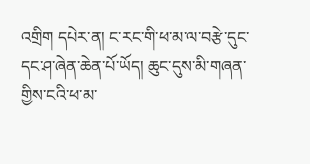འགྲིག དཔེར་ན། ང་རང་གི་ཕ་མ་ལ་བརྩེ་དུང་དང་ཤ་ཞེན་ཆེན་པོ་ཡོད། ཆུང་དུས་མི་གཞན་གྱིས་ངའི་ཕ་མ་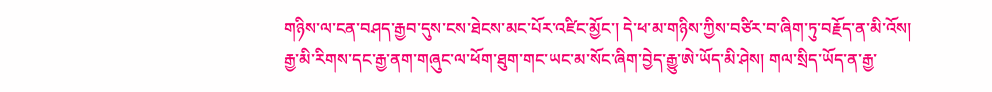གཉིས་ལ་ངན་བཤད་རྒྱབ་དུས་ངས་ཐེངས་མང་པོར་འཛིང་མྱོང་། དེ་ཕ་མ་གཉིས་ཀྱིས་བཙིར་བ་ཞིག་ཏུ་བརྗོད་ན་མི་འོས།
རྒྱ་མི་རིགས་དང་རྒྱ་ནག་གཞུང་ལ་ཕོག་ཐུག་གང་ཡང་མ་སོང་ཞིག་བྱེད་རྒྱུ་ཨེ་ཡོད་མི་ཤེས། གལ་སྲིད་ཡོད་ན་རྒྱ་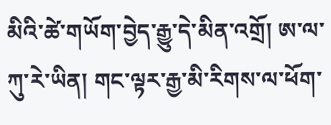མིའི་ཚེ་གཡོག་བྱེད་རྒྱུ་དེ་མིན་འགྲོ། ཨ་ལ་ཀུ་རེ་ཡིན། གང་ལྟར་རྒྱ་མི་རིགས་ལ་ཕོག་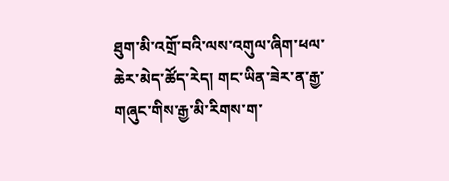ཐུག་མི་འགྲོ་བའི་ལས་འགུལ་ཞིག་ཕལ་ཆེར་མེད་ཚོད་རེད། གང་ཡིན་ཟེར་ན་རྒྱ་གཞུང་གིས་རྒྱ་མི་རིགས་ག་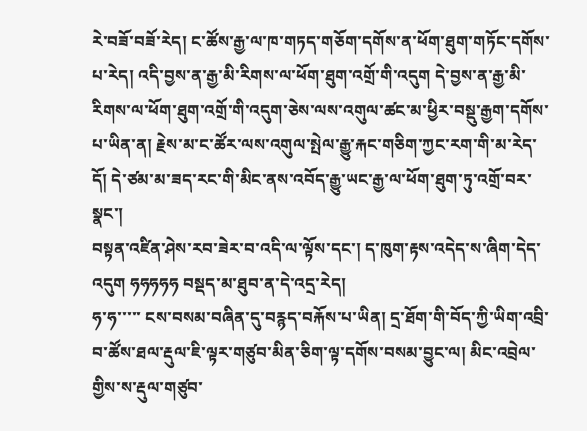རེ་བཟོ་བཟོ་རེད། ང་ཚོས་རྒྱ་ལ་ཁ་གཏད་གཅོག་དགོས་ན་ཕོག་ཐུག་གཏོང་དགོས་པ་རེད། འདི་བྱས་ན་རྒྱ་མི་རིགས་ལ་ཕོག་ཐུག་འགྲོ་གི་འདུག དེ་བྱས་ན་རྒྱ་མི་རིགས་ལ་ཕོག་ཐུག་འགྲོ་གི་འདུག་ཅེས་ལས་འགུལ་ཚང་མ་ཕྱིར་བསྡུ་རྒྱག་དགོས་པ་ཡིན་ན། རྗེས་མ་ང་ཚོར་ལས་འགུལ་སྤེལ་རྒྱུ་རྐང་གཅིག་ཀྱང་རག་གི་མ་རེད་དོ། དེ་ཙམ་མ་ཟད་རང་གི་མིང་ནས་འབོད་རྒྱུ་ཡང་རྒྱ་ལ་ཕོག་ཐུག་ཏུ་འགྲོ་བར་སྣང་།
བསྟན་འཛིན་ཤེས་རབ་ཟེར་བ་འདི་ལ་ལྟོས་དང་། ད་ཁུག་རྟས་འདེད་ས་ཞིག་དེད་འདུག ཧཧཧཧཧ བསྡད་མ་ཐུབ་ན་དེ་འདྲ་རེད།
ཧ་ཧ་་་་་ ངས་བསམ་བཞིན་དུ་བརྙད་བརྐོས་པ་ཡིན། དྲ་ཐོག་གི་བོད་ཀྱི་ཡིག་འབྲི་བ་ཚོས་ཐལ་རྡུལ་ཇི་ལྟར་གཙུབ་མིན་ཅིག་ལྟ་དགོས་བསམ་བྱུང་ལ། མིང་འབྲེལ་གྱིས་ས་རྡུལ་གཙུབ་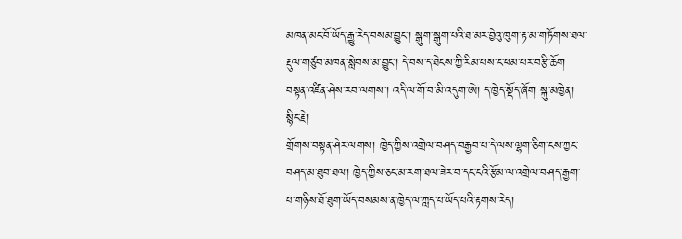མཁན་མང་བོ་ཡོད་རྒྱུ་རེད་བསམ་བྱུང་། སྒུག་སྒུག་པའི་ཐ་མར་བྱེའུ་ཁུག་རྟ་མ་གཏོགས་ཐལ་རྡུལ་གཙུབ་མཁན་སླེབས་མ་བྱུང་། དེ་བས་ད་ཐེངས་ཀྱི་རིམ་པས་ང་ཕམ་པར་བརྩི་ཆོག
བསྟན་འཛིན་ཤེས་རབ་ལགས་། འདི་ལ་གོ་བ་མི་འདུག་ཨེ། ད་ཁྱེད་སྡོད་ཞོག སྐུ་མཁྱེན། སྙིང་རྗེ།
གྲོགས་བསྟན་ཤེར་ལགས། ཁྱེད་ཀྱིས་འགྲེལ་བཤད་བརྒྱབ་པ་དེ་ལས་ལྷག་ཅིག་ངས་ཀྱང་བཤད་མ་ཐུབ་ཐལ། ཁྱེད་ཀྱིས་ཅང་མ་རག་ཐལ་ཟེར་བ་དང་ངའི་རྩོམ་ལ་འགྲེལ་བཤད་རྒྱག་པ་གཉིས་ཐོ་ཐུག་ཡོད་བསམས་ན་ཁྱེད་ལ་ཀླད་པ་ཡོད་པའི་རྟགས་རེད།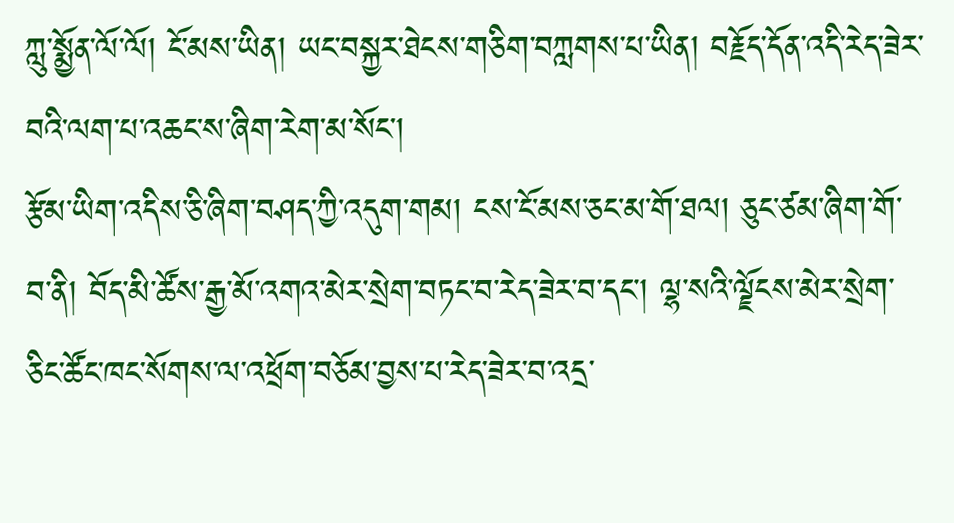ཀླུ་སྨྱོན་ལོ་ལོ། ངོ་མས་ཡིན། ཡང་བསྐྱར་ཐེངས་གཅིག་བཀླགས་པ་ཡིན། བརྗོད་དོན་འདི་རེད་ཟེར་བའི་ལག་པ་འཆང་ས་ཞིག་རེག་མ་སོང་།
རྩོམ་ཡིག་འདིས་ཅི་ཞིག་བཤད་ཀྱི་འདུག་གམ། ངས་ངོ་མས་ཅང་མ་གོ་ཐལ། ཅུང་ཙམ་ཞིག་གོ་བ་ནི། བོད་མི་ཚོས་རྒྱ་མོ་འགའ་མེར་སྲེག་བཏང་བ་རེད་ཟེར་བ་དང་། ལྷ་སའི་ལྗོངས་མེར་སྲེག་ཅིང་ཚོང་ཁང་སོགས་ལ་འཕྲོག་བཅོམ་བྱས་པ་རེད་ཟེར་བ་འདྲ་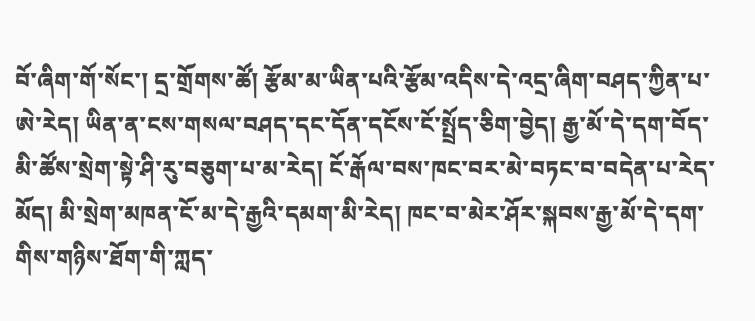བོ་ཞིག་གོ་སོང་། དྲ་གྲོགས་ཚོ། རྩོམ་མ་ཡིན་པའི་རྩོམ་འདིས་དེ་འདྲ་ཞིག་བཤད་ཀྱིན་པ་ཨེ་རེད། ཡིན་ན་ངས་གསལ་བཤད་དང་དོན་དངོས་ངོ་སྤྲོད་ཅིག་བྱེད། རྒྱ་མོ་དེ་དག་བོད་མི་ཚོས་སྲེག་སྟེ་ཤི་རུ་བཅུག་པ་མ་རེད། ངོ་རྒོལ་བས་ཁང་བར་མེ་བཏང་བ་བདེན་པ་རེད་མོད། མི་སྲེག་མཁན་ངོ་མ་དེ་རྒྱའི་དམག་མི་རེད། ཁང་བ་མེར་ཤོར་སྐབས་རྒྱ་མོ་དེ་དག་གིས་གཉིས་ཐོག་གི་ཀླད་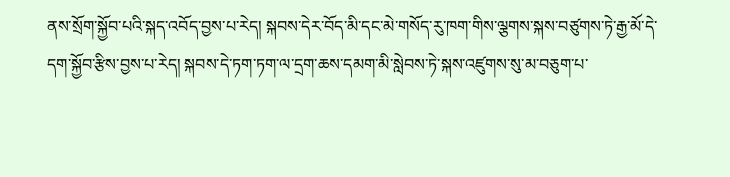ནས་སྲོག་སྐྱོབ་པའི་སྐད་འབོད་བྱས་པ་རེད། སྐབས་དེར་བོད་མི་དང་མེ་གསོད་རུ་ཁག་གིས་ལྕགས་སྐས་བཙུགས་ཏེ་རྒྱ་མོ་དེ་དག་སྐྱོབ་རྩིས་བྱས་པ་རེད། སྐབས་དེ་ཏག་ཏག་ལ་དྲག་ཆས་དམག་མི་སླེབས་ཏེ་སྐས་འཛུགས་སུ་མ་བཅུག་པ་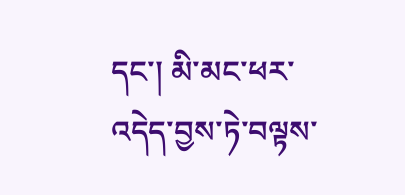དང་། མི་མང་ཕར་འདེད་བྱས་ཏེ་བལྟས་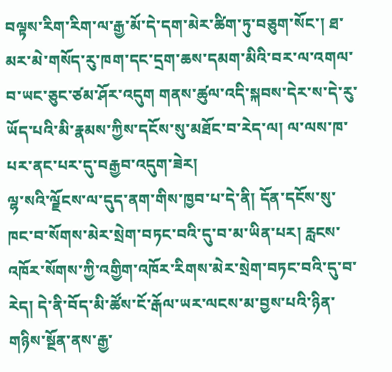བལྟས་རིག་རིག་ལ་རྒྱ་མོ་དེ་དག་མེར་ཚིག་ཏུ་བཅུག་སོང་། ཐ་མར་མེ་གསོད་རུ་ཁག་དང་དྲག་ཆས་དམག་མིའི་བར་ལ་འགལ་བ་ཡང་ཅུང་ཙམ་ཤོར་འདུག གནས་ཚུལ་འདི་སྐབས་དེར་ས་དེ་རུ་ཡོད་པའི་མི་རྣམས་ཀྱིས་དངོས་སུ་མཐོང་བ་རེད་ལ། ལ་ལས་ཁ་པར་ནང་པར་དུ་བརྒྱབ་འདུག་ཟེར།
ལྷ་སའི་ལྗོངས་ལ་དུད་ནག་གིས་ཁྱབ་པ་དེ་ནི། དོན་དངོས་སུ་ཁང་བ་སོགས་མེར་སྲེག་བཏང་བའི་དུ་བ་མ་ཡིན་པར། རླངས་འཁོར་སོགས་ཀྱི་འགྱིག་འཁོར་རིགས་མེར་སྲེག་བཏང་བའི་དུ་བ་རེད། དེ་ནི་བོད་མི་ཚོས་ངོ་རྒོལ་ཡར་ལངས་མ་བྱས་པའི་ཉིན་གཉིས་སྔོན་ནས་རྒྱ་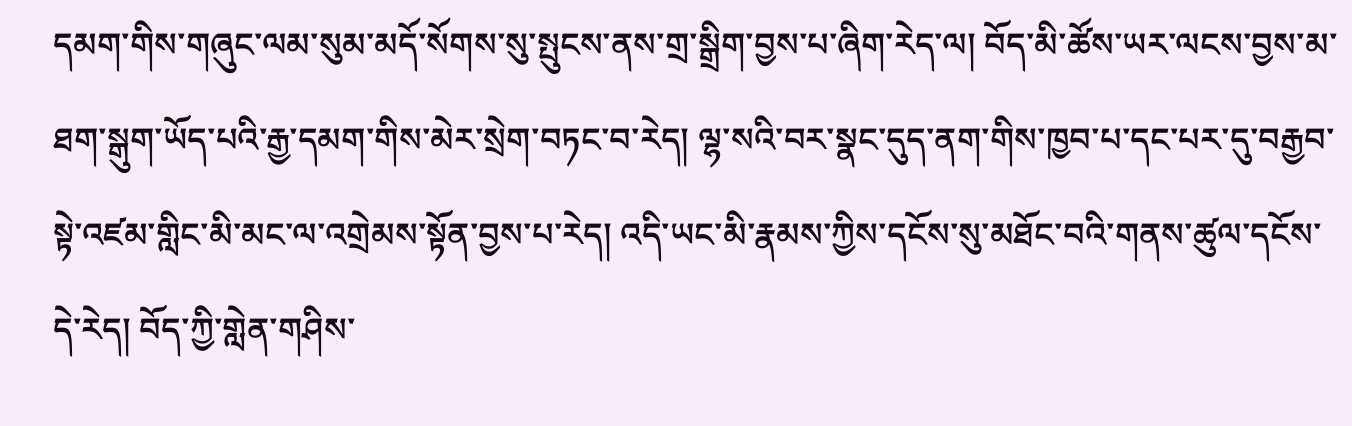དམག་གིས་གཞུང་ལམ་སུམ་མདོ་སོགས་སུ་སྤུངས་ནས་གྲ་སྒྲིག་བྱས་པ་ཞིག་རེད་ལ། བོད་མི་ཚོས་ཡར་ལངས་བྱས་མ་ཐག་སྒུག་ཡོད་པའི་རྒྱ་དམག་གིས་མེར་སྲེག་བཏང་བ་རེད། ལྷ་སའི་བར་སྣང་དུད་ནག་གིས་ཁྱབ་པ་དང་པར་དུ་བརྒྱབ་སྟེ་འཛམ་གླིང་མི་མང་ལ་འགྲེམས་སྟོན་བྱས་པ་རེད། འདི་ཡང་མི་རྣམས་ཀྱིས་དངོས་སུ་མཐོང་བའི་གནས་ཚུལ་དངོས་དེ་རེད། བོད་ཀྱི་གླེན་གཤིས་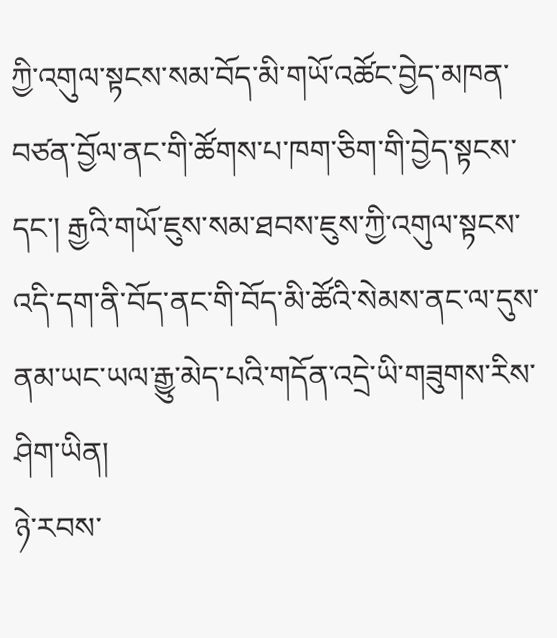ཀྱི་འགུལ་སྟངས་སམ་བོད་མི་གཡོ་འཚོང་བྱེད་མཁན་བཙན་བྱོལ་ནང་གི་ཚོགས་པ་ཁག་ཅིག་གི་བྱེད་སྟངས་དང་། རྒྱའི་གཡོ་ཇུས་སམ་ཐབས་ཇུས་ཀྱི་འགུལ་སྟངས་འདི་དག་ནི་བོད་ནང་གི་བོད་མི་ཚོའི་སེམས་ནང་ལ་དུས་ནམ་ཡང་ཡལ་རྒྱུ་མེད་པའི་གདོན་འདྲེ་ཡི་གཟུགས་རིས་ཤིག་ཡིན།
ཉེ་རབས་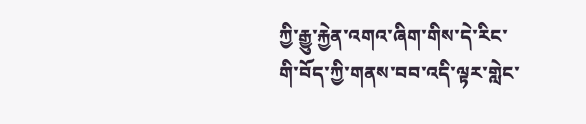ཀྱི་རྒྱུ་རྐྱེན་འགའ་ཞིག་གིས་དེ་རིང་གི་བོད་ཀྱི་གནས་བབ་འདི་ལྟར་གླེང་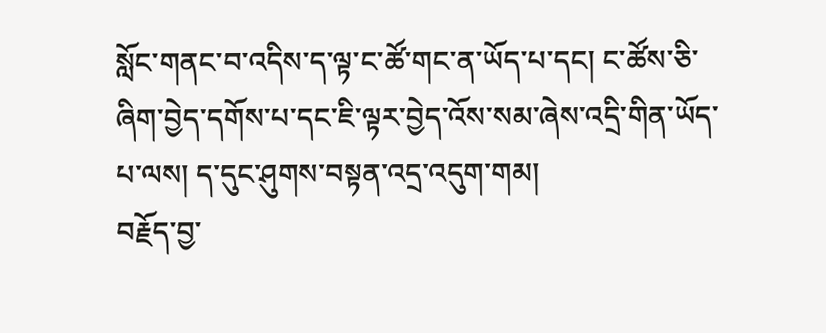སློང་གནང་བ་འདིས་ད་ལྟ་ང་ཚོ་གང་ན་ཡོད་པ་དང། ང་ཚོས་ཅི་ཞིག་བྱེད་དགོས་པ་དང་ཇི་ལྟར་བྱེད་འོས་སམ་ཞེས་འདྲི་གིན་ཡོད་པ་ལས། ད་དུང་ཤུགས་བསྟན་འདྲ་འདུག་གམ།
བརྗོད་བྱ་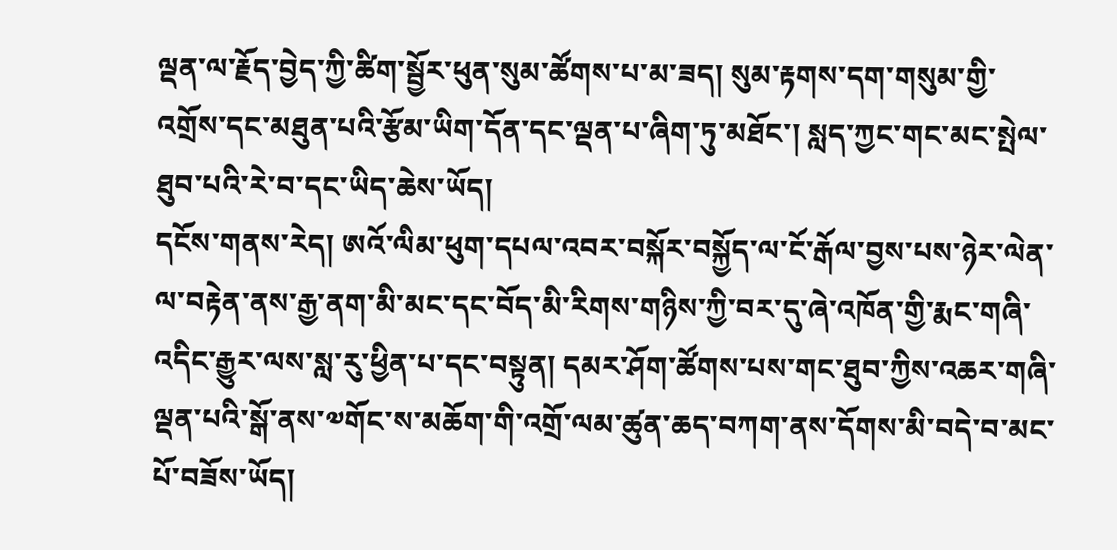ལྡན་ལ་རྗོད་བྱེད་ཀྱི་ཚིག་སྦྱོར་ཕུན་སུམ་ཚོགས་པ་མ་ཟད། སུམ་རྟགས་དག་གསུམ་གྱི་འགྲོས་དང་མཐུན་པའི་རྩོམ་ཡིག་དོན་དང་ལྡན་པ་ཞིག་ཏུ་མཐོང་། སླད་ཀྱང་གང་མང་སྤེལ་ཐུབ་པའི་རེ་བ་དང་ཡིད་ཆེས་ཡོད།
དངོས་གནས་རེད། ཨའོ་ལིམ་ཕུག་དཔལ་འབར་བསྐོར་བསྐྱོད་ལ་ངོ་རྒོལ་བྱས་པས་ཉེར་ལེན་ལ་བརྟེན་ནས་རྒྱ་ནག་མི་མང་དང་བོད་མི་རིགས་གཉིས་ཀྱི་བར་དུ་ཞེ་འཁོན་གྱི་རྨང་གཞི་འདིང་རྒྱུར་ལས་སླ་རུ་ཕྱིན་པ་དང་བསྟུན། དམར་ཤོག་ཚོགས་པས་གང་ཐུབ་ཀྱིས་འཆར་གཞི་ལྡན་པའི་སྒོ་ནས་༧གོང་ས་མཆོག་གི་འགྲོ་ལམ་ཚུན་ཆད་བཀག་ནས་དོགས་མི་བདེ་བ་མང་པོ་བཟོས་ཡོད།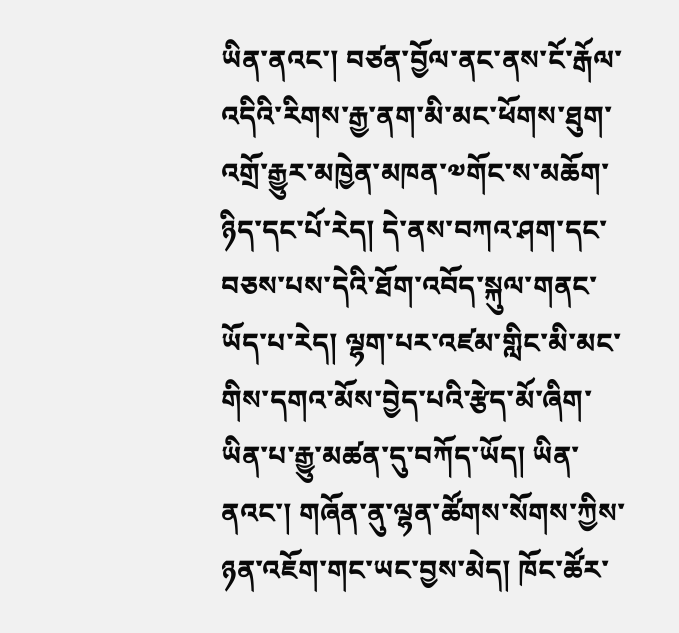ཡིན་ནའང་། བཙན་བྱོལ་ནང་ནས་ངོ་རྒོལ་འདིའི་རིགས་རྒྱ་ནག་མི་མང་ཕོགས་ཐུག་འགྲོ་རྒྱུར་མཁྱེན་མཁན་༧གོང་ས་མཆོག་ཉིད་དང་པོ་རེད། དེ་ནས་བཀའ་ཤག་དང་བཅས་པས་དེའི་ཐོག་འབོད་སྐུལ་གནང་ཡོད་པ་རེད། ལྷག་པར་འཛམ་གླིང་མི་མང་གིས་དགའ་མོས་བྱེད་པའི་རྩེད་མོ་ཞིག་ཡིན་པ་རྒྱུ་མཚན་དུ་བཀོད་ཡོད། ཡིན་ནའང་། གཞོན་ནུ་ལྷན་ཚོགས་སོགས་ཀྱིས་ཉན་འཇོག་གང་ཡང་བྱས་མེད། ཁོང་ཚོར་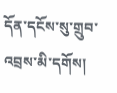དོན་དངོས་སུ་གྲུབ་འབྲས་མི་དགོས།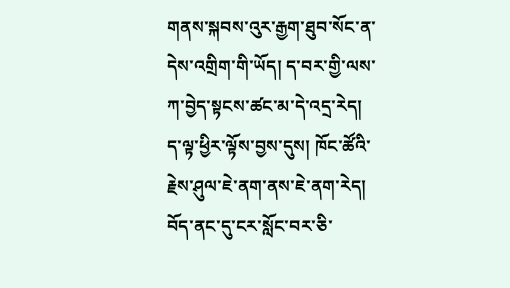གནས་སྐབས་འུར་རྒྱག་ཐུབ་སོང་ན་དེས་འགྲིག་གི་ཡོད། ད་བར་གྱི་ལས་ཀ་བྱེད་སྟངས་ཚང་མ་དེ་འདྲ་རེད།
ད་ལྟ་ཕྱིར་ལྟོས་བྱས་དུས། ཁོང་ཚོའི་རྗེས་ཤུལ་ཇེ་ནག་ནས་ཇེ་ནག་རེད། བོད་ནང་དུ་ངར་སློང་བར་ཅི་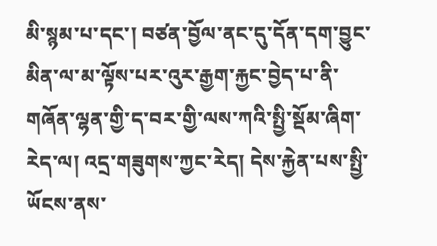མི་སྙམ་པ་དང་། བཙན་བྱོལ་ནང་དུ་དོན་དག་བྱུང་མིན་ལ་མ་ལྟོས་པར་འུར་རྒྱག་རྐྱང་བྱེད་པ་ནི་གཞོན་ལྷན་གྱི་ད་བར་གྱི་ལས་ཀའི་སྤྱི་སྡོམ་ཞིག་རེད་ལ། འདྲ་གཟུགས་ཀྱང་རེད། དེས་རྐྱེན་པས་སྤྱི་ཡོངས་ནས་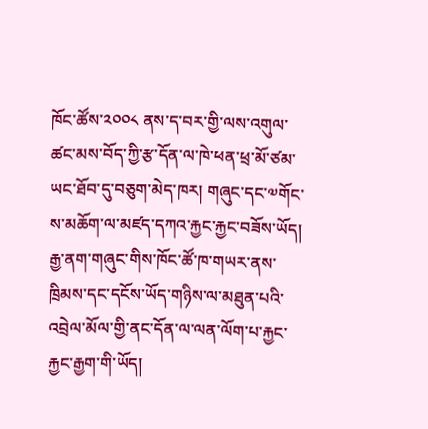ཁོང་ཚོས་༢༠༠༨ ནས་ད་བར་གྱི་ལས་འགུལ་ཚང་མས་བོད་ཀྱི་རྩ་དོན་ལ་ཁེ་ཕན་ཕྲ་མོ་ཙམ་ཡང་ཐོབ་དུ་བཅུག་མེད་ཁར། གཞུང་དང་༧གོང་ས་མཆོག་ལ་མཛད་དཀའ་རྐྱང་རྐྱང་བཟོས་ཡོད། རྒྱ་ནག་གཞུང་གིས་ཁོང་ཚོ་ཁ་གཡར་ནས་ཁྲིམས་དང་དངོས་ཡོད་གཉིས་ལ་མཐུན་པའི་འབྲེལ་མོལ་གྱི་ནང་དོན་ལ་ལན་ལོག་པ་རྐྱང་རྐྱང་རྒྱག་གི་ཡོད།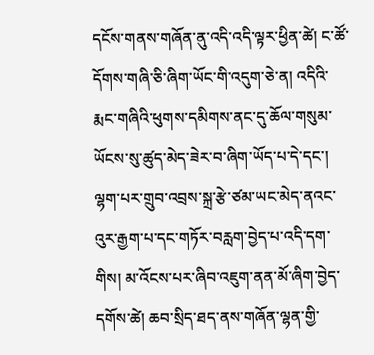དངོས་གནས་གཞོན་ནུ་འདི་འདི་ལྟར་ཕྱིན་ཚེ། ང་ཚོ་དོགས་གཞི་ཅི་ཞིག་ཡོང་གི་འདུག་ཅེ་ན། འདིའི་རྨང་གཞིའི་ཕུགས་དམིགས་ནང་དུ་ཆོལ་གསུམ་ཡོངས་སུ་ཚུད་མེད་ཟེར་བ་ཞིག་ཡོད་པ་དེ་དང་། ལྷག་པར་གྲུབ་འབྲས་སྐྲ་རྩེ་ཙམ་ཡང་མེད་ནའང་འུར་རྒྱག་པ་དང་གཏོར་བརླག་བྱེད་པ་འདི་དག་གིས། མ་འོངས་པར་ཞིབ་འཇུག་ནན་མོ་ཞིག་བྱེད་དགོས་ཚེ། ཆབ་སྲིད་ཐད་ནས་གཞོན་ལྷན་གྱི་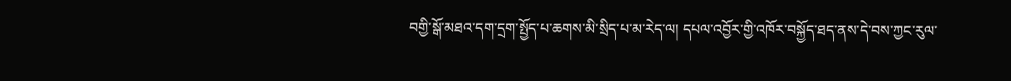བགྱི་སྒོ་མཐའ་དག་དྲག་སྤྱོད་པ་ཆགས་མི་སྲིད་པ་མ་རེད་ལ། དཔལ་འབྱོར་གྱི་འཁོར་བསྐྱོད་ཐད་ནས་དེ་བས་ཀྱང་རུལ་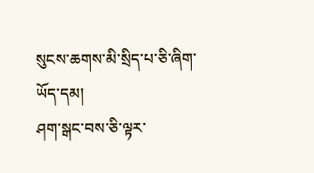སུངས་ཆགས་མི་སྲིད་པ་ཅི་ཞིག་ཡོད་དམ།
ཤག་སྒང་བས་ཅི་ལྟར་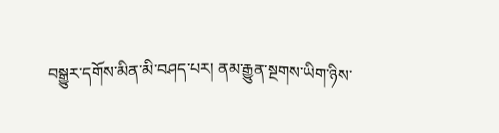བསྒྱུར་དགོས་མིན་མི་བཤད་པར། ནམ་རྒྱུན་སྔགས་ཡིག་ཉིས་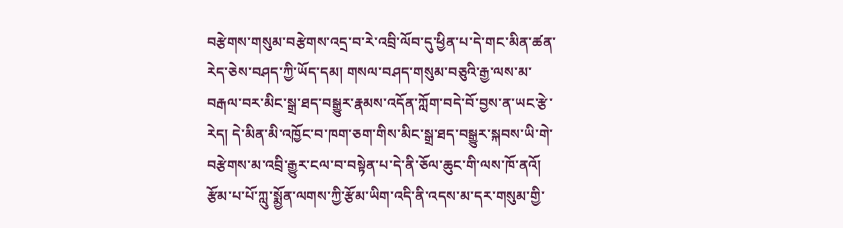བརྩེགས་གསུམ་བརྩེགས་འདྲ་བ་རེ་འབྲི་ལོབ་དུ་ཕྱིན་པ་དེ་གང་མིན་ཚན་རེད་ཅེས་བཤད་ཀྱི་ཡོད་དམ། གསལ་བཤད་གསུམ་བཅུའི་རྒྱ་ལས་མ་བརྒལ་བར་མིང་སྒྲ་ཐད་བསྒྱུར་རྣམས་འདོན་ཀློག་བདེ་བོ་བྱས་ན་ཡང་རྩེ་རེད། དེ་མིན་མི་འཁྱོང་བ་ཁག་ཅག་གིས་མིང་སྒྲ་ཐད་བསྒྱུར་སྐབས་ཡི་གེ་བརྩེགས་མ་འབྲི་རྒྱུར་ངལ་བ་བསྟེན་པ་དེ་ནི་ཅོལ་ཆུང་གི་ལས་ཁོ་ནའོ།
རྩོམ་པ་པོ་ཀླུ་སྨྱོན་ལགས་ཀྱི་རྩོམ་ཡིག་འདི་ནི་འདས་མ་དར་གསུམ་གྱི་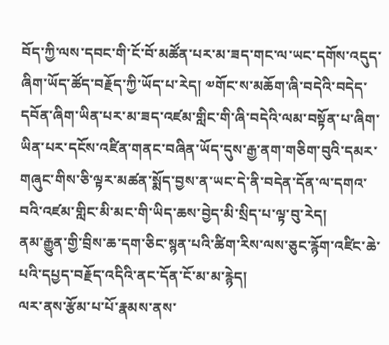བོད་ཀྱི་ལས་དབང་གི་ངོ་བོ་མཚོན་པར་མ་ཟད་གང་ལ་ཡང་དགོས་འདུད་ཞིག་ཡོད་ཚོད་བརྗོད་ཀྱི་ཡོད་པ་རེད། ༧གོང་ས་མཆོག་ཞི་བདེའི་བདེད་དབོན་ཞིག་ཡིན་པར་མ་ཟད་འཛམ་གླིང་གི་ཞི་བདེའི་ལམ་བསྟོན་པ་ཞིག་ཡིན་པར་དངོས་འཛིན་གནང་བཞིན་ཡོད་དུས་རྒྱ་ནག་གཅིག་བུའི་དམར་གཞུང་གིས་ཅི་ལྟར་མཚན་སྨོད་བྱས་ན་ཡང་དེ་ནི་བདེན་དོན་ལ་དགའ་བའི་འཛམ་གླིང་མི་མང་གི་ཡིད་ཆས་བྱེད་མི་སྲིད་པ་ལྟ་བུ་རེད།
ནམ་རྒྱུན་གྱི་བྲིས་ཆ་དག་ཅིང་སྙན་པའི་ཚིག་རིས་ལས་ཅུང་རྙོག་འཛིང་ཆེ་པའི་དཔྱད་བརྗོད་འདིའི་ནང་དོན་ངོ་མ་མ་རྙེད།
ལར་ནས་རྩོམ་པ་པོ་རྣམས་ནས་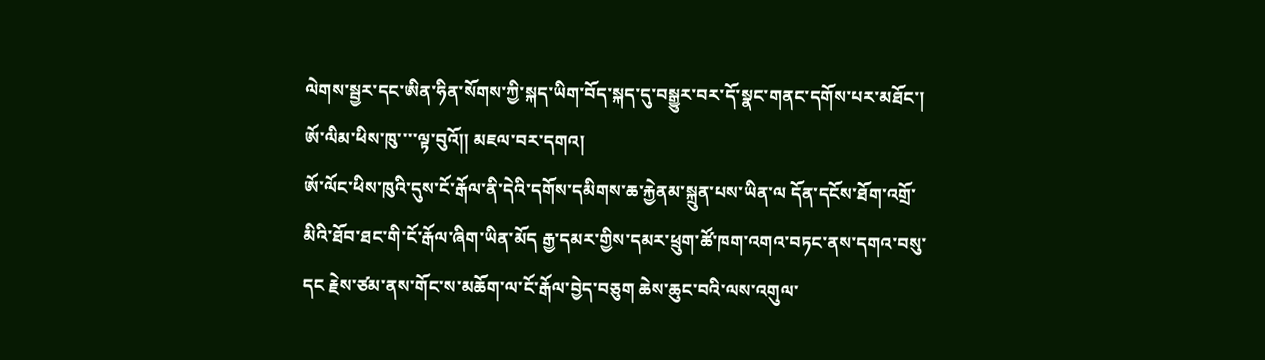ལེགས་སྦྱར་དང་ཨིན་ཧིན་སོགས་ཀྱི་སྐད་ཡིག་བོད་སྐད་དུ་བསྒྱུར་བར་དོ་སྣང་གནང་དགོས་པར་མཐོང་།
ཨོ་ལིམ་ཕིས་ཁུ་་་་ལྟ་བུའོ།། མཇལ་བར་དགའ།
ཨོ་ལོང་ཕིས་ཁུའི་དུས་ངོ་རྒོལ་ནི་དེའི་དགོས་དམིགས་ཆ་རྐྱེནམ་སྐྲུན་པས་ཡིན་ལ དོན་དངོས་ཐོག་འགྲོ་མིའི་ཐོབ་ཐང་གི་ངོ་རྒོལ་ཞིག་ཡིན་མོད རྒྱ་དམར་གྱིས་དམར་ཕྲུག་ཚོ་ཁག་འགའ་བཏང་ནས་དགའ་བསུ་དང རྗེས་ཙམ་ནས་གོང་ས་མཆོག་ལ་ངོ་རྒོལ་བྱེད་བཅུག ཆེས་ཆུང་བའི་ལས་འགུལ་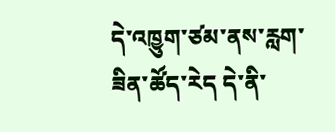དེ་འཁྱུག་ཙམ་ནས་རླག་ཟིན་ཚོད་རེད དེ་ནི་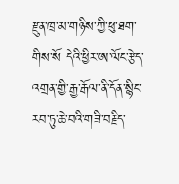རྫུན་ཁྲ་མ་གཉིས་ཀྱི་ཕུ་ཐག་གིས་སོ དེའི་ཕྱིར་ཨ་ལོང་རྩེད་འགྲན་གྱི་རྒྱ་རྒོལ་ནི་དོན་སྙིང་རབ་ཏུ་ཆེ་བའི་གཟི་བརྗིད་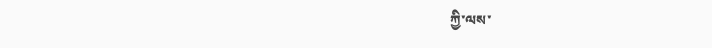ཀྱི་ལས་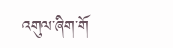འགུལ་ཞིག་གོ